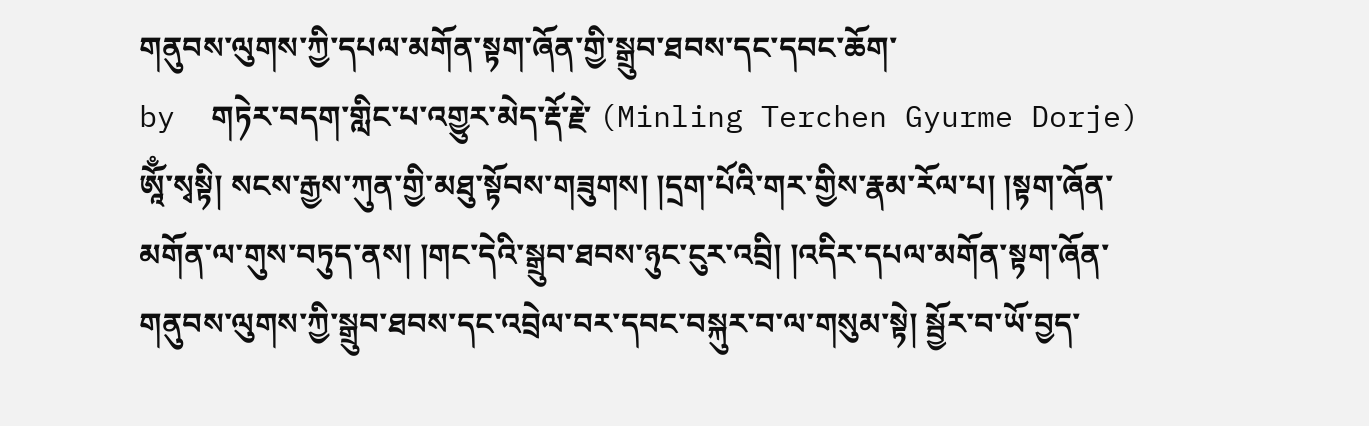གནུབས་ལུགས་ཀྱི་དཔལ་མགོན་སྟག་ཞོན་གྱི་སྒྲུབ་ཐབས་དང་དབང་ཆོག་
by  གཏེར་བདག་གླིང་པ་འགྱུར་མེད་རྡོ་རྗེ་ (Minling Terchen Gyurme Dorje)
ཨཱོྃ་སྭསྟི། སངས་རྒྱས་ཀུན་གྱི་མཐུ་སྟོབས་གཟུགས། །དྲག་པོའི་གར་གྱིས་རྣམ་རོལ་པ། །སྟག་ཞོན་མགོན་ལ་གུས་བཏུད་ནས། །གང་དེའི་སྒྲུབ་ཐབས་ཉུང་ངུར་འབྲི། །འདིར་དཔལ་མགོན་སྟག་ཞོན་གནུབས་ལུགས་ཀྱི་སྒྲུབ་ཐབས་དང་འབྲེལ་བར་དབང་བསྐུར་བ་ལ་གསུམ་སྟེ། སྦྱོར་བ་ཡོ་བྱད་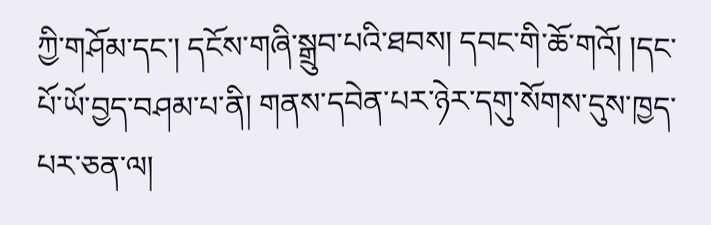ཀྱི་གཤོམ་དང་། དངོས་གཞི་སྒྲུབ་པའི་ཐབས། དབང་གི་ཆོ་གའོ། །དང་པོ་ཡོ་བྱད་བཤམ་པ་ནི། གནས་དབེན་པར་ཉེར་དགུ་སོགས་དུས་ཁྱད་པར་ཅན་ལ།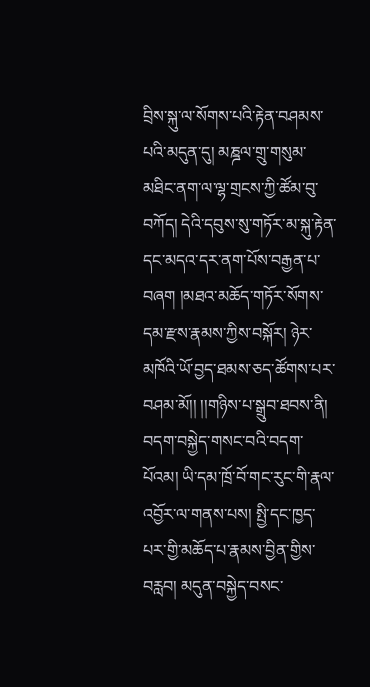བྲིས་སྐུ་ལ་སོགས་པའི་རྟེན་བཤམས་པའི་མདུན་དུ། མཎྜལ་གྲུ་གསུམ་མཐིང་ནག་ལ་ལྷ་གྲངས་ཀྱི་ཚོམ་བུ་བཀོད། དེའི་དབུས་སུ་གཏོར་མ་སྐུ་རྟེན་དང་མདའ་དར་ནག་པོས་བརྒྱན་པ་བཞག །མཐའ་མཆོད་གཏོར་སོགས་དམ་རྫས་རྣམས་ཀྱིས་བསྐོར། ཉེར་མཁོའི་ཡོ་བྱད་ཐམས་ཅད་ཚོགས་པར་བཤམ་མོ།། །།གཉིས་པ་སྒྲུབ་ཐབས་ནི། བདག་བསྐྱེད་གསང་བའི་བདག་པོའམ། ཡི་དམ་ཁྲོ་བོ་གང་རུང་གི་རྣལ་འབྱོར་ལ་གནས་པས། སྤྱི་དང་ཁྱད་པར་གྱི་མཆོད་པ་རྣམས་བྱིན་གྱིས་བརླབ། མདུན་བསྐྱེད་བསང་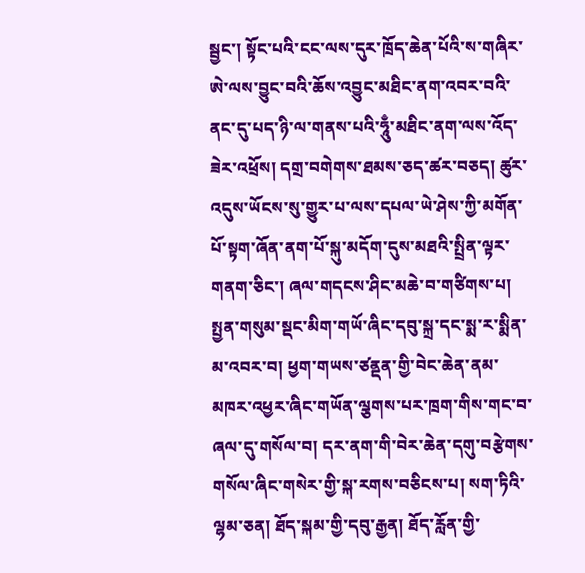སྦྱང་། སྟོང་པའི་ངང་ལས་དུར་ཁྲོད་ཆེན་པོའི་ས་གཞིར་ཨེ་ལས་བྱུང་བའི་ཆོས་འབྱུང་མཐིང་ནག་འབར་བའི་ནང་དུ་པད་ཉི་ལ་གནས་པའི་ཧཱུྃ་མཐིང་ནག་ལས་འོད་ཟེར་འཕྲོས། དགྲ་བགེགས་ཐམས་ཅད་ཚར་བཅད། ཚུར་འདུས་ཡོངས་སུ་གྱུར་པ་ལས་དཔལ་ཡེ་ཤེས་ཀྱི་མགོན་པོ་སྟག་ཞོན་ནག་པོ་སྐུ་མདོག་དུས་མཐའི་སྤྲིན་ལྟར་གནག་ཅིང་། ཞལ་གདངས་ཤིང་མཆེ་བ་གཙིགས་པ། སྤྱན་གསུམ་སྡང་མིག་གཡོ་ཞིང་དབུ་སྐྲ་དང་སྨ་ར་སྨིན་མ་འབར་བ། ཕྱག་གཡས་ཙནྡན་གྱི་བེང་ཆེན་ནམ་མཁར་འཕྱར་ཞིང་གཡོན་ལྕགས་པར་ཁྲག་གིས་གང་བ་ཞལ་དུ་གསོལ་བ། དར་ནག་གི་བེར་ཆེན་དགུ་བརྩེགས་གསོལ་ཞིང་གསེར་གྱི་སྐ་རགས་བཅིངས་པ། སག་ཏིའི་ལྷམ་ཅན། ཐོད་སྐམ་གྱི་དབུ་རྒྱན། ཐོད་རློན་གྱི་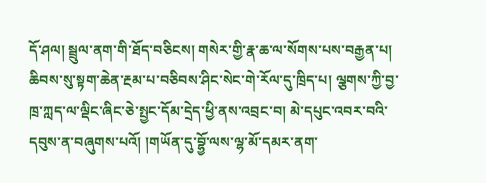དོ་ཤལ། སྦྲུལ་ནག་གི་ཐོད་བཅིངས། གསེར་གྱི་རྣ་ཆ་ལ་སོགས་པས་བརྒྱན་པ། ཆིབས་སུ་སྟག་ཆེན་རྔམ་པ་བཅིབས་ཤིང་སེང་གེ་རོལ་དུ་ཁྲིད་པ། ལྕགས་ཀྱི་བྱ་ཁྲ་ཀླད་ལ་ལྡིང་ཞིང་ཅེ་སྤྱང་དོམ་དྲེད་ཕྱི་ནས་འབྲང་བ། མེ་དཔུང་འབར་བའི་དབུས་ན་བཞུགས་པའོ། །གཡོན་དུ་བྷྱོ་ལས་ལྷ་མོ་དམར་ནག་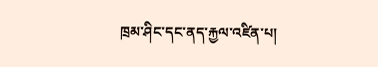ཁྲམ་ཤིང་དང་ནད་རྐྱལ་འཛིན་པ།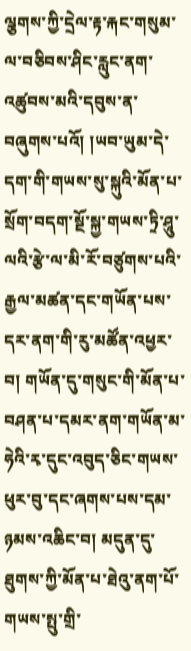ལྕགས་ཀྱི་དྲེལ་རྟ་རྐང་གསུམ་ལ་བཅིབས་ཤིང་རླུང་ནག་འཚུབས་མའི་དབུས་ན་བཞུགས་པའོ། །ཡབ་ཡུམ་དེ་དག་གི་གཡས་སུ་སྐུའི་མོན་པ་སྲོག་བདག་སྔོ་སྐྱ་གཡས་ཏྲི་ཤཱུ་ལའི་རྩེ་ལ་མི་རོ་བཙུགས་པའི་རྒྱལ་མཚན་དང་གཡོན་པས་དར་ནག་གི་རུ་མཚོན་འཕྱར་བ། གཡོན་དུ་གསུང་གི་མོན་པ་བཤན་པ་དམར་ནག་གཡོན་མ་ཧེའི་རྭ་དུང་འབུད་ཅིང་གཡས་ཕུར་བུ་དང་ཞགས་པས་དམ་ཉམས་འཆིང་བ། མདུན་དུ་ཐུགས་ཀྱི་མོན་པ་ཐེའུ་ནག་པོ་གཡས་སྤུ་གྲི་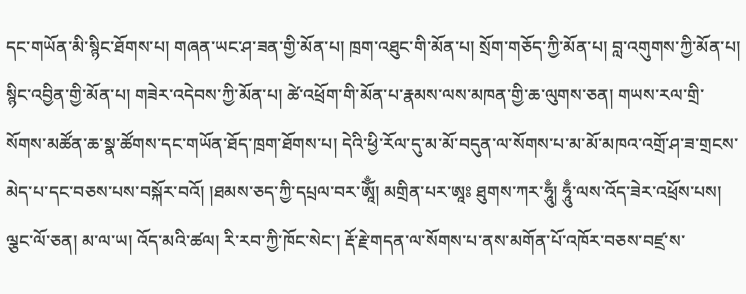དང་གཡོན་མི་སྙིང་ཐོགས་པ། གཞན་ཡང་ཤ་ཟན་གྱི་མོན་པ། ཁྲག་འཐུང་གི་མོན་པ། སྲོག་གཅོད་ཀྱི་མོན་པ། བླ་འགུགས་ཀྱི་མོན་པ། སྙིང་འབྱིན་གྱི་མོན་པ། གཟེར་འདེབས་ཀྱི་མོན་པ། ཚེ་འཕྲོག་གི་མོན་པ་རྣམས་ལས་མཁན་གྱི་ཆ་ལུགས་ཅན། གཡས་རལ་གྲི་སོགས་མཚོན་ཆ་སྣ་ཚོགས་དང་གཡོན་ཐོད་ཁྲག་ཐོགས་པ། དེའི་ཕྱི་རོལ་དུ་མ་མོ་བདུན་ལ་སོགས་པ་མ་མོ་མཁའ་འགྲོ་ཤ་ཟ་གྲངས་མེད་པ་དང་བཅས་པས་བསྐོར་བའོ། །ཐམས་ཅད་ཀྱི་དཔྲལ་བར་ཨཱོྃ། མགྲིན་པར་ཨཱཿ ཐུགས་ཀར་ཧཱུྃ། ཧཱུྃ་ལས་འོད་ཟེར་འཕྲོས་པས། ལྕང་ལོ་ཅན། མ་ལ་ཡ། འོད་མའི་ཚལ། རི་རབ་ཀྱི་ཁོང་སེང་། རྡོ་རྗེ་གདན་ལ་སོགས་པ་ནས་མགོན་པོ་འཁོར་བཅས་བཛྲ་ས་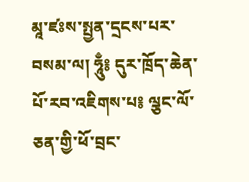མཱ་ཛཿས་སྤྱན་དྲངས་པར་བསམ་ལ། ཧཱུྃ༔ དུར་ཁྲོད་ཆེན་པོ་རབ་འཇིགས་པ༔ ལྕང་ལོ་ཅན་གྱི་ཕོ་བྲང་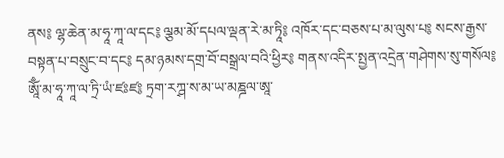ནས༔ ལྷ་ཆེན་མ་ཧཱ་ཀཱ་ལ་དང༔ ལྕམ་མོ་དཔལ་ལྡན་རེ་མ་ཏཱི༔ འཁོར་དང་བཅས་པ་མ་ལུས་པ༔ སངས་རྒྱས་བསྟན་པ་བསྲུང་བ་དང༔ དམ་ཉམས་དགྲ་བོ་བསྒྲལ་བའི་ཕྱིར༔ གནས་འདིར་སྤྱན་འདྲེན་གཤེགས་སུ་གསོལ༔ ཨཱོྃ་མ་ཧཱ་ཀཱ་ལ་ཏྲི་ཡཾ་ཛཿཛ༔ ཏྲག་རཀྴ་ས་མ་ཡ་མཎྜལ་ཨཱ་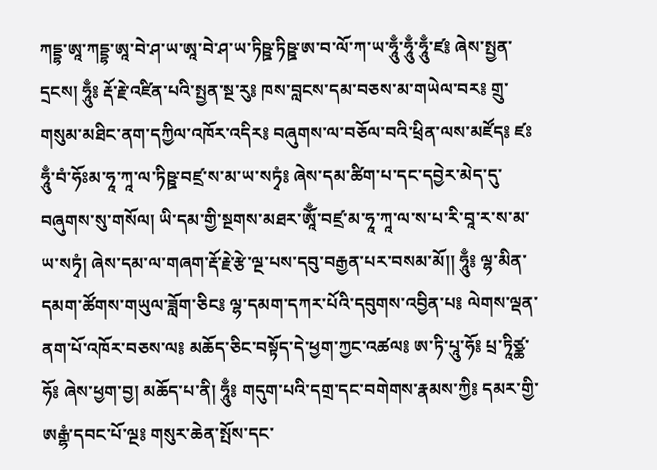ཀདྡྷ་ཨཱ་ཀདྡྷ་ཨཱ་བེ་ཤ་ཡ་ཨཱ་བེ་ཤ་ཡ་ཏིཥྛ་ཏིཥྛ་ཨ་བ་ལོ་ཀ་ཡ་ཧཱུྃ་ཧཱུྃ་ཧཱུྃ་ཛ༔ ཞེས་སྤྱན་དྲངས། ཧཱུྃ༔ རྡོ་རྗེ་འཛིན་པའི་སྤྱན་སྔ་རུ༔ ཁས་བླངས་དམ་བཅས་མ་གཡེལ་བར༔ གྲུ་གསུམ་མཐིང་ནག་དཀྱིལ་འཁོར་འདིར༔ བཞུགས་ལ་བཅོལ་བའི་ཕྲིན་ལས་མཛོད༔ ཛཿཧཱུྃ་བཾ་ཧོཿམ་ཧཱ་ཀཱ་ལ་ཏིཥྛ་བཛྲ་ས་མ་ཡ་སཏྭཾ༔ ཞེས་དམ་ཚིག་པ་དང་དབྱེར་མེད་དུ་བཞུགས་སུ་གསོལ། ཡི་དམ་གྱི་སྔགས་མཐར་ཨཱོྃ་བཛྲ་མ་ཧཱ་ཀཱ་ལ་ས་པ་རི་བཱ་ར་ས་མ་ཡ་སཏྭཾ། ཞེས་དམ་ལ་གཞག་རྡོ་རྗེ་རྩེ་ལྔ་པས་དབུ་བརྒྱན་པར་བསམ་མོ།། ཧཱུྃ༔ ལྷ་མིན་དམག་ཚོགས་གཡུལ་ཟློག་ཅིང༔ ལྷ་དམག་དཀར་པོའི་དབུགས་འབྱིན་པ༔ ལེགས་ལྡན་ནག་པོ་འཁོར་བཅས་ལ༔ མཆོད་ཅིང་བསྟོད་དེ་ཕྱག་ཀྱང་འཚལ༔ ཨ་ཏི་པཱུ་ཧོ༔ པྲ་ཏཱིཙྪ་ཧོ༔ ཞེས་ཕྱག་བྱ། མཆོད་པ་ནི། ཧཱུྃ༔ གདུག་པའི་དགྲ་དང་བགེགས་རྣམས་ཀྱི༔ དམར་གྱི་ཨརྒྷཾ་དབང་པོ་ལྔ༔ གསུར་ཆེན་སྤོས་དང་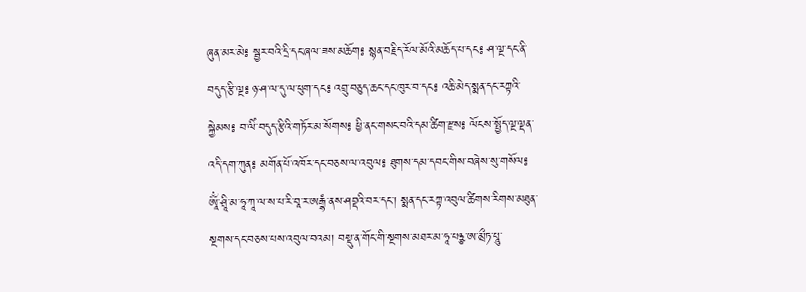ཞུན་མར་མེ༔ སྦྱར་བའི་དྲི་དང་ཞལ་ཟས་མཆོག༔ སྙན་བརྗིད་རོལ་མོའི་མཆོད་པ་དང༔ ཤ་ལྔ་དང་ནི་བདུད་རྩི་ལྔ༔ ཉ་ཤ་ལ་དུ་ལ་ཕུག་དང༔ འབྲུ་བཅུད་ཆང་དང་ཁུར་བ་དང༔ འཆི་མེད་སྨན་དང་རཀྟའི་སྐྱེམས༔ བ་ལིཾ་བདུད་རྩིའི་གཏོར་མ་སོགས༔ ཕྱི་ནང་གསང་བའི་དམ་ཚིག་རྫས༔ ལོངས་སྤྱོད་ལྔ་ལྡན་འདི་དག་ཀུན༔ མགོན་པོ་འཁོར་དང་བཅས་ལ་འབུལ༔ ཐུགས་དམ་དབང་གིས་བཞེས་སུ་གསོལ༔ ཨཱོྃ་ཤྲཱི་མ་ཧཱ་ཀཱ་ལ་ས་པ་རི་བཱ་ར་ཨརྒྷཾ་ནས་ཤབྡའི་བར་དང་། སྨན་དང་རཀྟ་འབུལ་ཚིགས་རིགས་མཐུན་སྔགས་དང་བཅས་པས་འབུལ་བའམ། བསྡུ་ན་གོང་གི་སྔགས་མཐར་མ་ཧཱ་པཉྩ་ཨ་མྲྀཏ་པཱུ་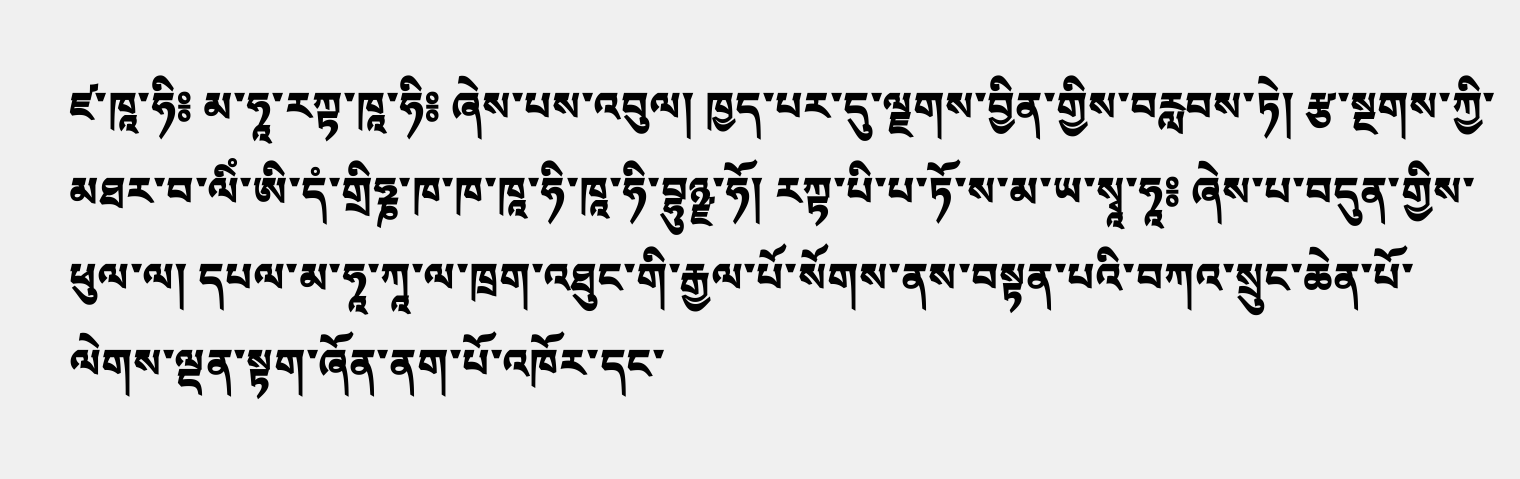ཛ་ཁཱ་ཧི༔ མ་ཧཱ་རཀྟ་ཁཱ་ཧི༔ ཞེས་པས་འབུལ། ཁྱད་པར་དུ་ལྗགས་བྱིན་གྱིས་བརླབས་ཏེ། རྩ་སྔགས་ཀྱི་མཐར་བ་ལིཾ་ཨི་དཾ་གྲིཧྞ་ཁ་ཁ་ཁཱ་ཧི་ཁཱ་ཧི་བྷུཉྫ་ཧོ། རཀྟ་པི་པ་ཏོ་ས་མ་ཡ་སྭཱ་ཧཱ༔ ཞེས་པ་བདུན་གྱིས་ཕུལ་ལ། དཔལ་མ་ཧཱ་ཀཱ་ལ་ཁྲག་འཐུང་གི་རྒྱལ་པོ་སོགས་ནས་བསྟན་པའི་བཀའ་སྲུང་ཆེན་པོ་ལེགས་ལྡན་སྟག་ཞོན་ནག་པོ་འཁོར་དང་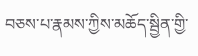བཅས་པ་རྣམས་ཀྱིས་མཆོད་སྦྱིན་གྱི་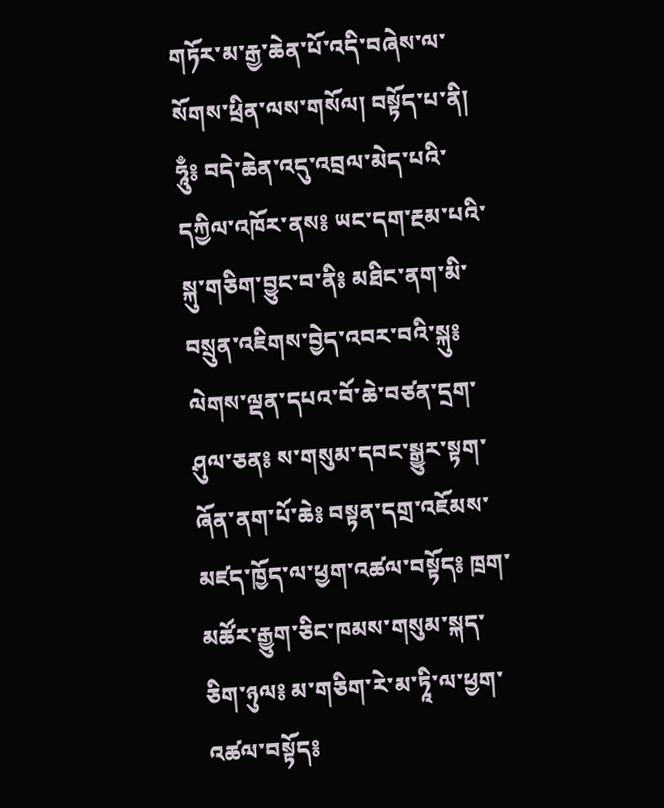གཏོར་མ་རྒྱ་ཆེན་པོ་འདི་བཞེས་ལ་སོགས་ཕྲིན་ལས་གསོལ། བསྟོད་པ་ནི། ཧཱུྃ༔ བདེ་ཆེན་འདུ་འབྲལ་མེད་པའི་དཀྱིལ་འཁོར་ནས༔ ཡང་དག་རྔམ་པའི་སྐུ་གཅིག་བྱུང་བ་ནི༔ མཐིང་ནག་མི་བསྲུན་འཇིགས་བྱེད་འབར་བའི་སྐུ༔ ལེགས་ལྡན་དཔའ་བོ་ཆེ་བཙན་དྲག་ཤུལ་ཅན༔ ས་གསུམ་དབང་སྒྱུར་སྟག་ཞོན་ནག་པོ་ཆེ༔ བསྟན་དགྲ་འཇོམས་མཛད་ཁྱོད་ལ་ཕྱག་འཚལ་བསྟོད༔ ཁྲག་མཚོར་རྒྱུག་ཅིང་ཁམས་གསུམ་སྐད་ཅིག་ཉུལ༔ མ་གཅིག་རེ་མ་ཏཱི་ལ་ཕྱག་འཚལ་བསྟོད༔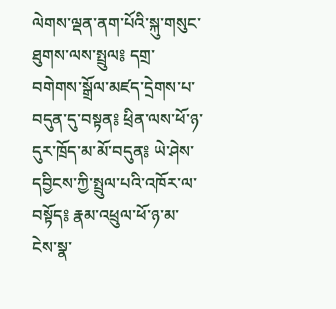ལེགས་ལྡན་ནག་པོའི་སྐུ་གསུང་ཐུགས་ལས་སྤྲུལ༔ དགྲ་བགེགས་སྒྲོལ་མཛད་དྲེགས་པ་བདུན་དུ་བསྟན༔ ཕྲིན་ལས་ཕོ་ཉ་དུར་ཁྲོད་མ་མོ་བདུན༔ ཡེ་ཤེས་དབྱིངས་ཀྱི་སྤྲུལ་པའི་འཁོར་ལ་བསྟོད༔ རྣམ་འཕྲུལ་ཕོ་ཉ་མ་ངེས་སྣ་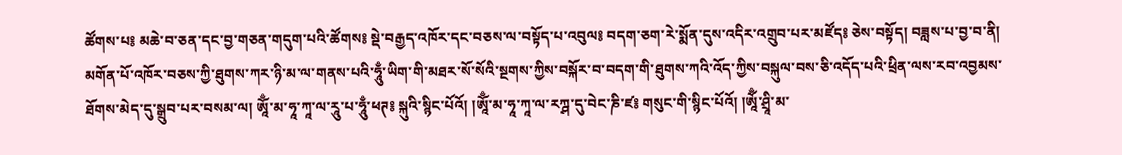ཚོགས་པ༔ མཆེ་བ་ཅན་དང་བྱ་གཅན་གདུག་པའི་ཚོགས༔ སྡེ་བརྒྱད་འཁོར་དང་བཅས་ལ་བསྟོད་པ་འབུལ༔ བདག་ཅག་རེ་སྨོན་དུས་འདིར་འགྲུབ་པར་མཛོད༔ ཅེས་བསྟོད། བཟླས་པ་བྱ་བ་ནི། མགོན་པོ་འཁོར་བཅས་ཀྱི་ཐུགས་ཀར་ཉི་མ་ལ་གནས་པའི་ཧཱུྃ་ཡིག་གི་མཐར་སོ་སོའི་སྔགས་ཀྱིས་བསྐོར་བ་བདག་གི་ཐུགས་ཀའི་འོད་ཀྱིས་བསྐུལ་བས་ཅི་འདོད་པའི་ཕྲིན་ལས་རབ་འབྱམས་ཐོགས་མེད་དུ་སྒྲུབ་པར་བསམ་ལ། ཨཱོྃ་མ་ཧཱ་ཀཱ་ལ་རཱུ་པ་ཧཱུྃ་ཕཊ༔ སྐུའི་སྙིང་པོའོ། །ཨཱོྃ་མ་ཧཱ་ཀཱ་ལ་རཀྴ་དུ་བེང་ཎི་ཛ༔ གསུང་གི་སྙིང་པོའོ། །ཨཱོྃ་ཤྲཱི་མ་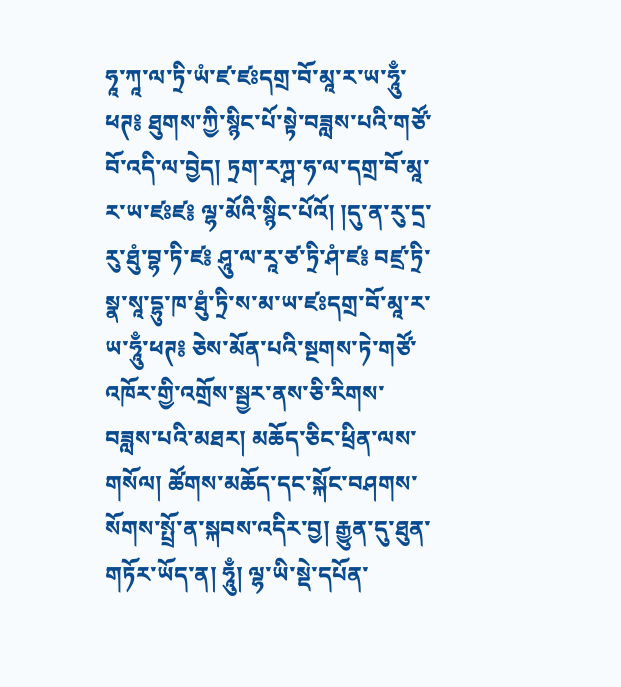ཧཱ་ཀཱ་ལ་ཏྲི་ཡཾ་ཛ་ཛཿདགྲ་བོ་མཱ་ར་ཡ་ཧཱུྃ་ཕཊ༔ ཐུགས་ཀྱི་སྙིང་པོ་སྟེ་བཟླས་པའི་གཙོ་བོ་འདི་ལ་བྱེད། ཏྲག་རཀྴ་ཧ་ལ་དགྲ་བོ་མཱ་ར་ཡ་ཛཿཛ༔ ལྷ་མོའི་སྙིང་པོའོ། །དུ་ན་རུ་དྲ་རུ་ཐུཾ་བྷ་ཏི་ཛ༔ ཤཱུ་ལ་རཱ་ཙ་ཏྲི་ཤཾ་ཛ༔ བཛྲ་ཏྲི་སྣ་སཱ་དྷུ་ཁ་ཐུཾ་ཏྲི་ས་མ་ཡ་ཛཿདགྲ་བོ་མཱ་ར་ཡ་ཧཱུྃ་ཕཊ༔ ཅེས་མོན་པའི་སྔགས་ཏེ་གཙོ་འཁོར་གྱི་འགྲོས་སྦྱར་ནས་ཅི་རིགས་བཟླས་པའི་མཐར། མཆོད་ཅིང་ཕྲིན་ལས་གསོལ། ཚོགས་མཆོད་དང་སྐོང་བཤགས་སོགས་སྤྲོ་ན་སྐབས་འདིར་བྱ། རྒྱུན་དུ་ཐུན་གཏོར་ཡོད་ན། ཧཱུྃ། ལྷ་ཡི་སྡེ་དཔོན་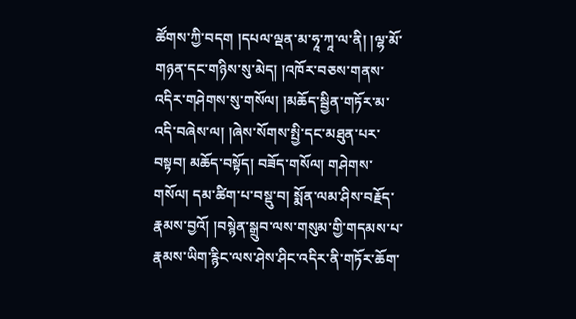ཚོགས་ཀྱི་བདག །དཔལ་ལྡན་མ་ཧཱ་ཀཱ་ལ་ནི། །ལྷ་མོ་གཉན་དང་གཉིས་སུ་མེད། །འཁོར་བཅས་གནས་འདིར་གཤེགས་སུ་གསོལ། །མཆོད་སྦྱིན་གཏོར་མ་འདི་བཞེས་ལ། །ཞེས་སོགས་སྤྱི་དང་མཐུན་པར་བསྟབ། མཆོད་བསྟོད། བཟོད་གསོལ། གཤེགས་གསོལ། དམ་ཚིག་པ་བསྡུ་བ། སྨོན་ལམ་ཤིས་བརྗོད་རྣམས་བྱའོ། །བསྙེན་སྒྲུབ་ལས་གསུམ་གྱི་གདམས་པ་རྣམས་ཡིག་རྙིང་ལས་ཤེས་ཤིང་འདིར་ནི་གཏོར་ཆོག་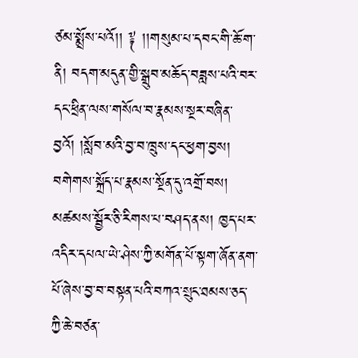ཙམ་སྨྲོས་པའོ།། ༈ །།གསུམ་པ་དབང་གི་ཆོ་ག་ནི། བདག་མདུན་གྱི་སྒྲུབ་མཆོད་བཟླས་པའི་བར་དང་ཕྲིན་ལས་གསོལ་བ་རྣམས་སྔར་བཞིན་བྱའོ། །སློབ་མའི་བྱ་བ་ཁྲུས་དང་ཕྱག་བྱས། བགེགས་སྐྲོད་པ་རྣམས་སྔོན་དུ་འགྲོ་བས། མཚམས་སྦྱོར་ཅི་རིགས་པ་བཤད་ནས། ཁྱད་པར་འདིར་དཔལ་ཡེ་ཤེས་ཀྱི་མགོན་པོ་སྟག་ཞོན་ནག་པོ་ཞེས་བྱ་བ་བསྟན་པའི་བཀའ་སྲུང་ཐམས་ཅད་ཀྱི་ཆེ་བཙན་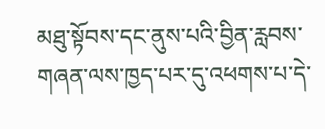མཐུ་སྟོབས་དང་ནུས་པའི་བྱིན་རླབས་གཞན་ལས་ཁྱད་པར་དུ་འཕགས་པ་དེ་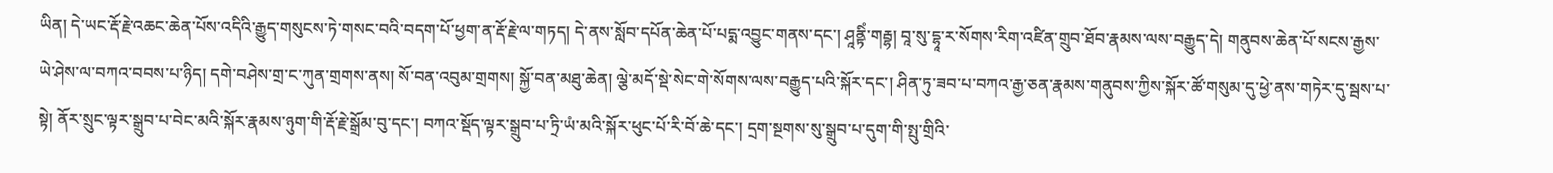ཡིན། དེ་ཡང་རྡོ་རྗེ་འཆང་ཆེན་པོས་འདིའི་རྒྱུད་གསུངས་ཏེ་གསང་བའི་བདག་པོ་ཕྱག་ན་རྡོ་རྗེ་ལ་གཏད། དེ་ནས་སློབ་དཔོན་ཆེན་པོ་པདྨ་འབྱུང་གནས་དང་། ཤཱནྟིཾ་གརྦྷ། བཱ་སུ་དྷཱ་ར་སོགས་རིག་འཛིན་གྲུབ་ཐོབ་རྣམས་ལས་བརྒྱུད་དེ། གནུབས་ཆེན་པོ་སངས་རྒྱས་ཡེ་ཤེས་ལ་བཀའ་བབས་པ་ཉིད། དགེ་བཤེས་གྲ་ང་ཀུན་གྲགས་ནས། སོ་བན་འབུམ་གྲགས། སྐྱོ་བན་མཐུ་ཆེན། ལྕེ་མདོ་སྡེ་སེང་གེ་སོགས་ལས་བརྒྱུད་པའི་སྐོར་དང་། ཤིན་ཏུ་ཟབ་པ་བཀའ་རྒྱ་ཅན་རྣམས་གནུབས་ཀྱིས་སྐོར་ཚོ་གསུམ་དུ་ཕྱེ་ནས་གཏེར་དུ་སྦས་པ་སྟེ། ནོར་སྲུང་ལྟར་སྒྲུབ་པ་བེང་མའི་སྐོར་རྣམས་ཉུག་གི་རྡོ་རྗེ་སྒྲོམ་བུ་དང་། བཀའ་སྡོད་ལྟར་སྒྲུབ་པ་ཏྲི་ཡཾ་མའི་སྐོར་ཕུང་པོ་རི་བོ་ཆེ་དང་། དྲག་སྔགས་སུ་སྒྲུབ་པ་དུག་གི་སྤུ་གྲིའི་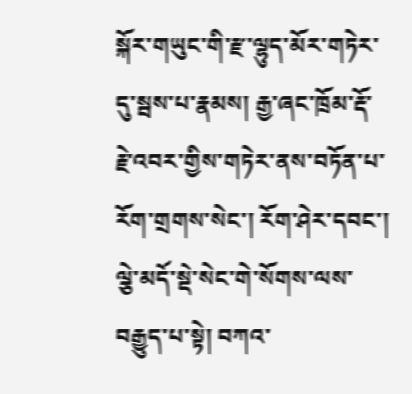སྐོར་གཡུང་གི་རྫ་ལྷུད་མོར་གཏེར་དུ་སྦས་པ་རྣམས། རྒྱ་ཞང་ཁྲོམ་རྡོ་རྗེ་འབར་གྱིས་གཏེར་ནས་བཏོན་པ་རོག་གྲགས་སེང་། རོག་ཤེར་དབང་། ལྕེ་མདོ་སྡེ་སེང་གེ་སོགས་ལས་བརྒྱུད་པ་སྟེ། བཀའ་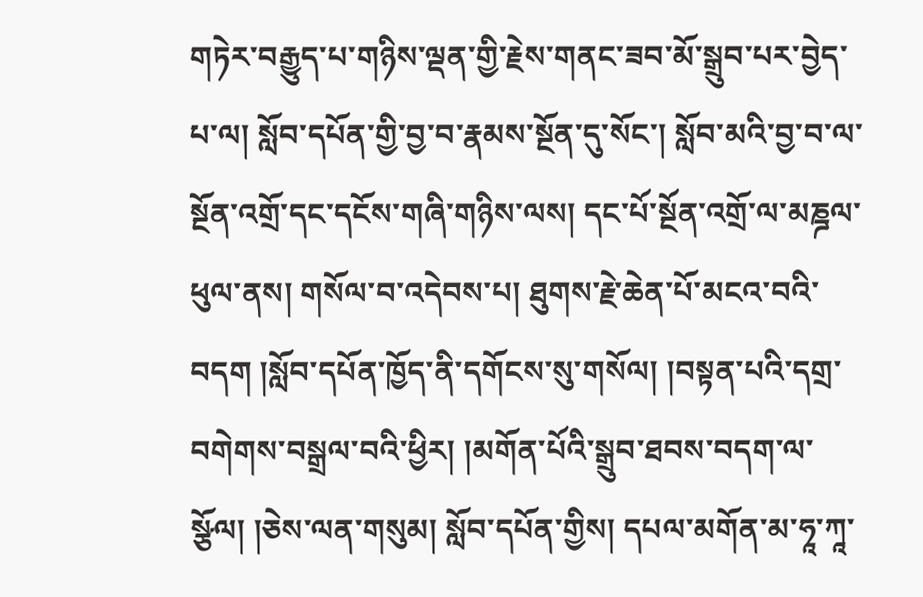གཏེར་བརྒྱུད་པ་གཉིས་ལྡན་གྱི་རྗེས་གནང་ཟབ་མོ་སྒྲུབ་པར་བྱེད་པ་ལ། སློབ་དཔོན་གྱི་བྱ་བ་རྣམས་སྔོན་དུ་སོང་། སློབ་མའི་བྱ་བ་ལ་སྔོན་འགྲོ་དང་དངོས་གཞི་གཉིས་ལས། དང་པོ་སྔོན་འགྲོ་ལ་མཎྜལ་ཕུལ་ནས། གསོལ་བ་འདེབས་པ། ཐུགས་རྗེ་ཆེན་པོ་མངའ་བའི་བདག །སློབ་དཔོན་ཁྱོད་ནི་དགོངས་སུ་གསོལ། །བསྟན་པའི་དགྲ་བགེགས་བསྒྲལ་བའི་ཕྱིར། །མགོན་པོའི་སྒྲུབ་ཐབས་བདག་ལ་སྩོལ། །ཅེས་ལན་གསུམ། སློབ་དཔོན་གྱིས། དཔལ་མགོན་མ་ཧཱ་ཀཱ་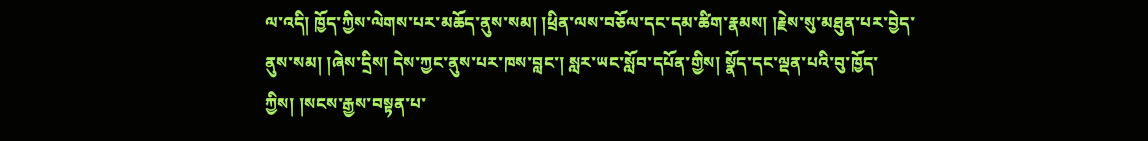ལ་འདི། ཁྱོད་ཀྱིས་ལེགས་པར་མཆོད་ནུས་སམ། །ཕྲིན་ལས་བཅོལ་དང་དམ་ཚིག་རྣམས། །རྗེས་སུ་མཐུན་པར་བྱེད་ནུས་སམ། །ཞེས་དྲིས། དེས་ཀྱང་ནུས་པར་ཁས་བླང་། སླར་ཡང་སློབ་དཔོན་གྱིས། སྣོད་དང་ལྡན་པའི་བུ་ཁྱོད་ཀྱིས། །སངས་རྒྱས་བསྟན་པ་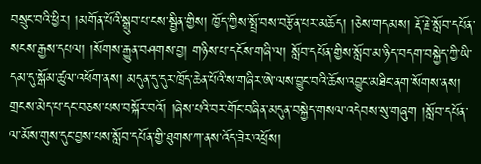བསྲུང་བའི་ཕྱིར། །མགོན་པོའི་སྒྲུབ་པ་ངས་སྦྱིན་གྱིས། ཁྱོད་ཀྱིས་སྤྲོ་བས་བརྩོན་པར་མཆོད། །ཅེས་གདམས། རྡོ་རྗེ་སློབ་དཔོན་སངས་རྒྱས་དཔལ། །སོགས་རྒྱུན་བཤགས་བྱ། གཉིས་པ་དངོས་གཞི་ལ། སློབ་དཔོན་གྱིས་སློབ་མ་ཉིད་བདག་བསྐྱེད་ཀྱི་ཡི་དམ་དུ་སྒོམ་ཚུལ་འཕོག་ནས། མདུན་དུ་དུར་ཁྲོད་ཆེན་པོའི་ས་གཞིར་ཨེ་ལས་བྱུང་བའི་ཆོས་འབྱུང་མཐིང་ནག་སོགས་ནས། གྲངས་མེད་པ་དང་བཅས་པས་བསྐོར་བའོ། །ཞེས་པའི་བར་གོང་བཞིན་མདུན་བསྐྱེད་གསལ་འདེབས་སུ་གཞུག །སློབ་དཔོན་ལ་མོས་གུས་དུང་བྱས་པས་སློབ་དཔོན་གྱི་ཐུགས་ཀ་ནས་འོད་ཟེར་འཕྲོས།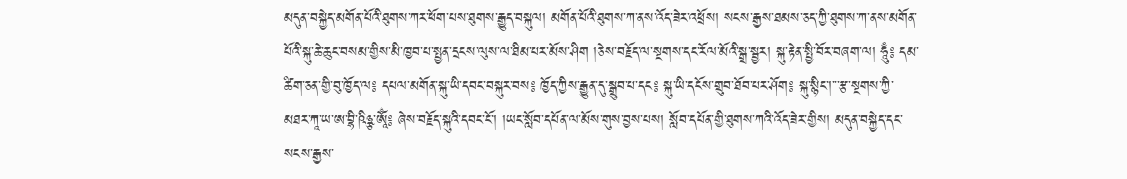མདུན་བསྐྱེད་མགོན་པོའི་ཐུགས་ཀར་ཕོག་པས་ཐུགས་རྒྱུད་བསྐུལ། མགོན་པོའི་ཐུགས་ཀ་ནས་འོད་ཟེར་འཕྲོས། སངས་རྒྱས་ཐམས་ཅད་ཀྱི་ཐུགས་ཀ་ནས་མགོན་པོའི་སྐུ་ཆེ་ཆུང་བསམ་གྱིས་མི་ཁྱབ་པ་སྤྱན་དྲངས་ལུས་ལ་ཐིམ་པར་མོས་ཤིག །ཅེས་བརྗོད་ལ་སྔགས་དང་རོལ་མོའི་སྒྲ་སྦྱར། སྐུ་རྟེན་སྤྱི་བོར་བཞག་ལ། ཧཱུྃ༔ དམ་ཚིག་ཅན་གྱི་བུ་ཁྱོད་ལ༔ དཔལ་མགོན་སྐུ་ཡི་དབང་བསྐུར་བས༔ ཁྱོད་ཀྱིས་རྒྱུན་དུ་སྒྲུབ་པ་དང༔ སྐུ་ཡི་དངོས་གྲུབ་ཐོབ་པར་ཤོག༔ སྐུ་སྙིང་།་་་རྩ་སྔགས་ཀྱི་མཐར་ཀཱ་ཡ་ཨ་བྷི་ཥིཉྩ་ཨཱོྃ༔ ཞེས་བརྗོད་སྐུའི་དབང་ངོ་། །ཡང་སློབ་དཔོན་ལ་མོས་གུས་བྱས་པས། སློབ་དཔོན་གྱི་ཐུགས་ཀའི་འོད་ཟེར་གྱིས། མདུན་བསྐྱེད་དང་སངས་རྒྱས་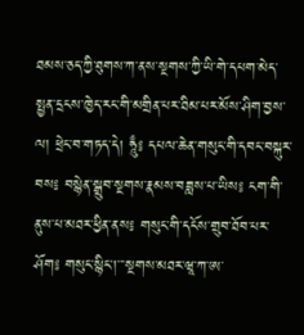ཐམས་ཅད་ཀྱི་ཐུགས་ཀ་ནས་སྔགས་ཀྱི་ཡི་གེ་དཔག་མེད་སྤྱན་དྲངས་ཁྱེད་རང་གི་མགྲིན་པར་ཐིམ་པར་མོས་ཤིག་བྱས་ལ། ཕྲེང་བ་གཏད་དེ། ཧཱུྃ༔ དཔལ་ཆེན་གསུང་གི་དབང་བསྐུར་བས༔ བསྙེན་སྒྲུབ་སྔགས་རྣམས་བཟླས་པ་ཡིས༔ ངག་གི་ནུས་པ་མཐར་ཕྱིན་ནས༔ གསུང་གི་དངོས་གྲུབ་ཐོབ་པར་ཤོག༔ གསུང་སྙིང་།་་་སྔགས་མཐར་ཝཱ་ཀ་ཨ་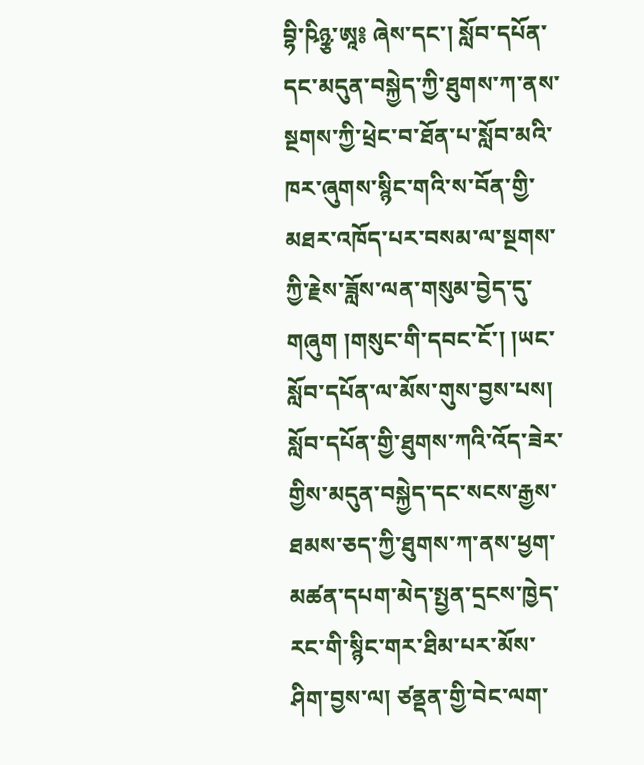བྷི་ཥིཉྩ་ཨཱ༔ ཞེས་དང་། སློབ་དཔོན་དང་མདུན་བསྐྱེད་ཀྱི་ཐུགས་ཀ་ནས་སྔགས་ཀྱི་ཕྲེང་བ་ཐོན་པ་སློབ་མའི་ཁར་ཞུགས་སྙིང་གའི་ས་བོན་གྱི་མཐར་འཁོད་པར་བསམ་ལ་སྔགས་ཀྱི་རྗེས་ཟློས་ལན་གསུམ་བྱེད་དུ་གཞུག །གསུང་གི་དབང་ངོ་། །ཡང་སློབ་དཔོན་ལ་མོས་གུས་བྱས་པས། སློབ་དཔོན་གྱི་ཐུགས་ཀའི་འོད་ཟེར་གྱིས་མདུན་བསྐྱེད་དང་སངས་རྒྱས་ཐམས་ཅད་ཀྱི་ཐུགས་ཀ་ནས་ཕྱག་མཚན་དཔག་མེད་སྤྱན་དྲངས་ཁྱེད་རང་གི་སྙིང་གར་ཐིམ་པར་མོས་ཤིག་བྱས་ལ། ཙནྡན་གྱི་བེང་ལག་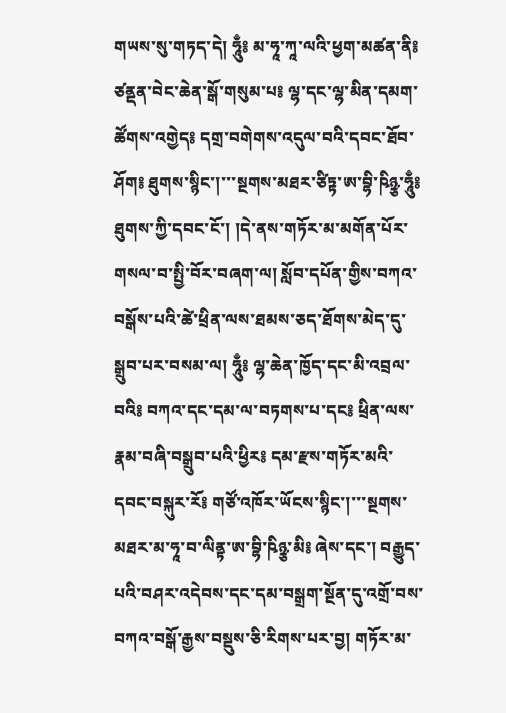གཡས་སུ་གཏད་དེ། ཧཱུྃ༔ མ་ཧཱ་ཀཱ་ལའི་ཕྱག་མཚན་ནི༔ ཙནྡན་བེང་ཆེན་སྒོ་གསུམ་པ༔ ལྷ་དང་ལྷ་མིན་དམག་ཚོགས་འགྱེད༔ དགྲ་བགེགས་འདུལ་བའི་དབང་ཐོབ་ཤོག༔ ཐུགས་སྙིང་།་་་སྔགས་མཐར་ཙིཏྟ་ཨ་བྷི་ཥིཉྩ་ཧཱུྃ༔ ཐུགས་ཀྱི་དབང་ངོ་། །དེ་ནས་གཏོར་མ་མགོན་པོར་གསལ་བ་སྤྱི་བོར་བཞག་ལ། སློབ་དཔོན་གྱིས་བཀའ་བསྒོས་པའི་ཚེ་ཕྲིན་ལས་ཐམས་ཅད་ཐོགས་མེད་དུ་སྒྲུབ་པར་བསམ་ལ། ཧཱུྃ༔ ལྷ་ཆེན་ཁྱོད་དང་མི་འབྲལ་བའི༔ བཀའ་དང་དམ་ལ་བཏགས་པ་དང༔ ཕྲིན་ལས་རྣམ་བཞི་བསྒྲུབ་པའི་ཕྱིར༔ དམ་རྫས་གཏོར་མའི་དབང་བསྐུར་རོ༔ གཙོ་འཁོར་ཡོངས་སྙིང་།་་་སྔགས་མཐར་མ་ཧཱ་བ་ལིནྟ་ཨ་བྷི་ཥིཉྩ་མི༔ ཞེས་དང་། བརྒྱུད་པའི་བཤར་འདེབས་དང་དམ་བསྒྲག་སྔོན་དུ་འགྲོ་བས་བཀའ་བསྒོ་རྒྱས་བསྡུས་ཅི་རིགས་པར་བྱ། གཏོར་མ་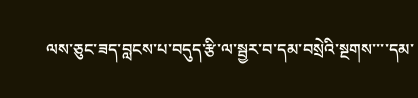ལས་ཅུང་ཟད་བླངས་པ་བདུད་རྩི་ལ་སྦྱར་བ་དམ་བསྲེའི་སྔགས་་་་དམ་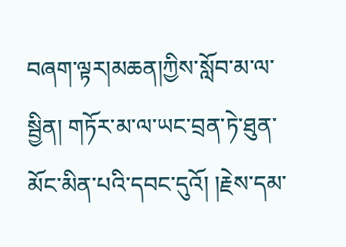བཞག་ལྟར།མཆན།ཀྱིས་སློབ་མ་ལ་སྦྱིན། གཏོར་མ་ལ་ཡང་བྲན་ཏེ་ཐུན་མོང་མིན་པའི་དབང་དུའོ། །རྗེས་དམ་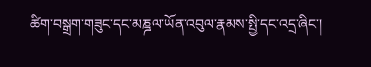ཚིག་བསྒྲག་གཟུང་དང་མཎྜལ་ཡོན་འབུལ་རྣམས་སྤྱི་དང་འདྲ་ཞིང་།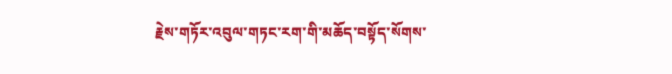རྗེས་གཏོར་འབུལ་གཏང་རག་གི་མཆོད་བསྟོད་སོགས་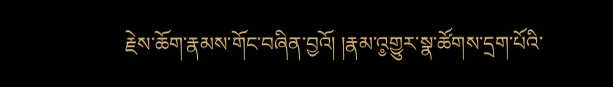རྗེས་ཆོག་རྣམས་གོང་བཞིན་བྱའོ། །རྣམ་འ༵གྱུར་སྣ་ཚོགས་དྲག་པོའི་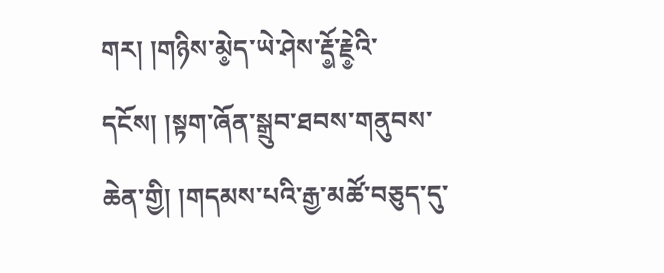གར། །གཉིས་མེ༵ད་ཡེ་ཤེས་རྡོ༵་རྗེ༵འི་དངོས། །སྟག་ཞོན་སྒྲུབ་ཐབས་གནུབས་ཆེན་གྱི། །གདམས་པའི་རྒྱ་མཚོ་བཅུད་དུ་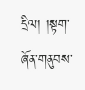དྲིལ། །སྟག་ཞོན་གནུབས་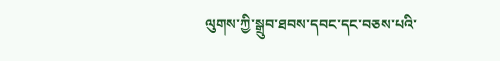ལུགས་ཀྱི་སྒྲུབ་ཐབས་དབང་དང་བཅས་པའི་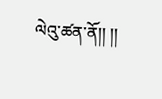ལེའུ་ཚན་ནོ།། །།